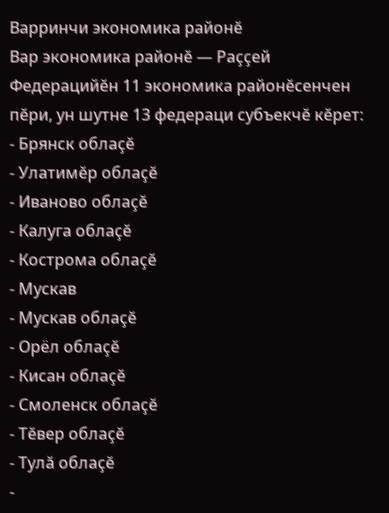Варринчи экономика районĕ
Вар экономика районĕ — Раççей Федерацийĕн 11 экономика районĕсенчен пĕри, ун шутне 13 федераци субъекчĕ кĕрет:
- Брянск облаçĕ
- Улатимĕр облаçĕ
- Иваново облаçĕ
- Калуга облаçĕ
- Кострома облаçĕ
- Мускав
- Мускав облаçĕ
- Орёл облаçĕ
- Кисан облаçĕ
- Смоленск облаçĕ
- Тĕвер облаçĕ
- Тулă облаçĕ
-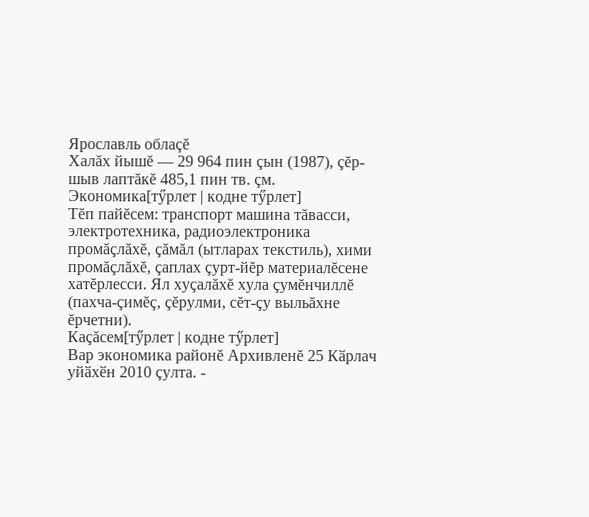Ярославль облаçĕ
Халăх йышĕ — 29 964 пин çын (1987), çĕр-шыв лаптăкĕ 485,1 пин тв. çм.
Экономика[тӳрлет | кодне тӳрлет]
Тĕп пайĕсем: транспорт машина тăвасси, электротехника, радиоэлектроника промăçлăхĕ, çăмăл (ытларах текстиль), хими промăçлăхĕ, çаплах çурт-йĕр материалĕсене хатĕрлесси. Ял хуçалăхĕ хула çумĕнчиллĕ (пахча-çимĕç, çĕрулми, сĕт-çу выльăхне ĕрчетни).
Каçăсем[тӳрлет | кодне тӳрлет]
Вар экономика районĕ Архивленĕ 25 Кӑрлач уйӑхӗн 2010 çулта. -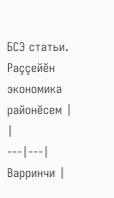БСЭ статьи.
Раççейĕн экономика районĕсем |
|
---|---|
Варринчи |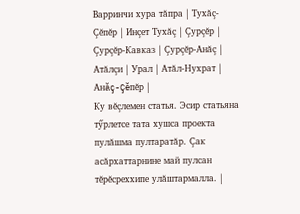Варринчи хура тăпра | Тухăç-Çĕпĕр | Инçет Тухăç | Çурçĕр | Çурçĕр-Кавказ | Çурçĕр-Анăç | Атăлçи | Урал | Атăл-Нухрат | Анăç-Çĕпĕр |
Ку вĕçлемен статья. Эсир статьяна тӳрлетсе тата хушса проекта пулăшма пултаратăр. Çак асăрхаттарнине май пулсан тĕрĕсреххипе улăштармалла. |